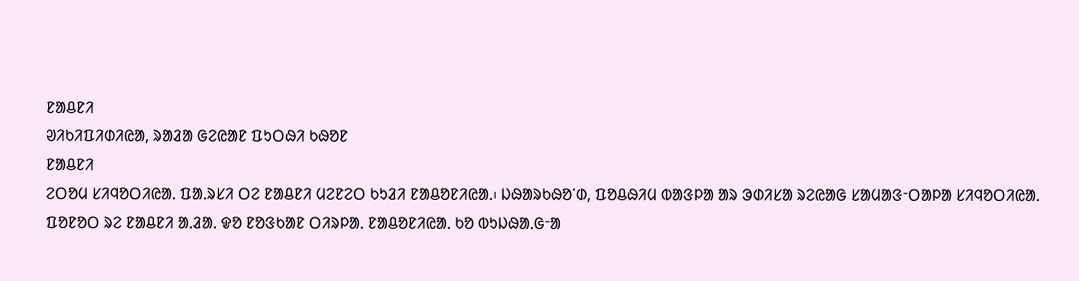ᱱᱟᱪᱱᱤ
ᱣᱤᱠᱤᱯᱤᱰᱤᱭᱟ, ᱨᱟᱲᱟ ᱜᱮᱭᱟᱱ ᱯᱩᱛᱷᱤ ᱠᱷᱚᱱ
ᱱᱟᱪᱱᱤ
ᱮᱛᱚᱢ ᱥᱤᱧᱚᱛᱤᱭᱟᱹ ᱯᱟᱹᱨᱥᱤ ᱛᱮ ᱱᱟᱪᱱᱤ ᱢᱮᱱᱮᱛ ᱠᱩᱲᱤ ᱱᱟᱪᱚᱱᱤᱭᱟᱹ᱾ ᱡᱷᱟᱨᱠᱷᱚᱸᱰ, ᱯᱚᱪᱷᱤᱢ ᱵᱟᱝᱞᱟ ᱟᱨ ᱳᱰᱤᱥᱟ ᱨᱮᱭᱟᱜ ᱥᱟᱢᱟᱝᱼᱛᱟᱞᱟ ᱥᱤᱧᱚᱛᱤᱭᱟᱹ ᱯᱚᱱᱚᱛ ᱨᱮ ᱱᱟᱪᱱᱤ ᱟᱹᱲᱟᱹ ᱫᱚ ᱱᱚᱝᱠᱟᱱ ᱛᱤᱨᱞᱟᱹ ᱱᱟᱪᱚᱱᱤᱭᱟᱹ ᱠᱚ ᱵᱩᱡᱷᱟᱹᱜᱼᱟ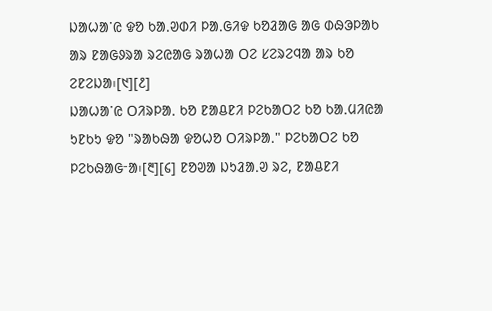ᱡᱟᱦᱟᱸᱭ ᱫᱚ ᱠᱟᱹᱣᱰᱤ ᱞᱟᱹᱜᱤᱫ ᱠᱚᱲᱟᱜ ᱟᱜ ᱰᱷᱳᱞᱟᱠ ᱟᱨ ᱱᱟᱜᱽᱨᱟ ᱨᱮᱭᱟᱜ ᱨᱟᱦᱟ ᱛᱮ ᱥᱮᱨᱮᱧᱟ ᱟᱨ ᱠᱚ ᱮᱱᱮᱡᱟ᱾[᱑][᱒]
ᱡᱟᱦᱟᱸᱭ ᱛᱤᱨᱞᱟᱹ ᱠᱚ ᱱᱟᱪᱱᱤ ᱞᱮᱠᱟᱛᱮ ᱠᱚ ᱠᱟᱹᱢᱤᱭᱟ ᱩᱱᱠᱩ ᱫᱚ "ᱨᱟᱠᱷᱟ ᱫᱚᱦᱚ ᱛᱤᱨᱞᱟᱹ" ᱞᱮᱠᱟᱛᱮ ᱠᱚ ᱞᱮᱠᱷᱟᱜᱼᱟ᱾[᱓][᱔] ᱱᱚᱣᱟ ᱡᱩᱲᱟᱹᱣ ᱨᱮ, ᱱᱟᱪᱱᱤ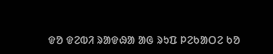ᱫᱚ ᱫᱮᱵᱤ ᱨᱟᱫᱷᱟ ᱟᱜ ᱨᱩᱯ ᱞᱮᱠᱟᱛᱮ ᱠᱚ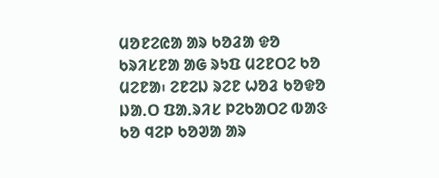ᱢᱚᱱᱮᱭᱟ ᱟᱨ ᱠᱚᱲᱟ ᱫᱚ ᱠᱨᱤᱥᱱᱟ ᱟᱜ ᱨᱩᱯ ᱢᱮᱱᱛᱮ ᱠᱚ ᱢᱮᱱᱟ᱾ ᱮᱱᱮᱡ ᱨᱮᱱ ᱦᱚᱲ ᱠᱚᱫᱚ ᱡᱟᱹᱛ ᱯᱟᱹᱨᱤᱥ ᱞᱮᱠᱟᱛᱮ ᱵᱟᱝ ᱠᱚ ᱧᱮᱞ ᱠᱚᱣᱟ ᱟᱨ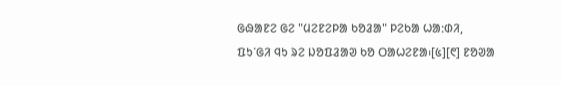ᱜᱷᱟᱱᱮ ᱜᱮ "ᱢᱮᱱᱮᱞᱟ ᱠᱚᱲᱟ" ᱞᱮᱠᱟ ᱦᱟᱺᱰᱤ, ᱯᱩᱸᱜᱤ ᱧᱩ ᱨᱮ ᱡᱚᱯᱲᱟᱣ ᱠᱚ ᱛᱟᱦᱮᱱᱟ᱾[᱕][᱖] ᱱᱚᱣᱟ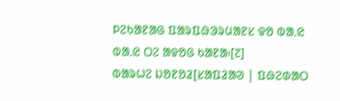ᱞᱮᱠᱟᱱᱟᱜ ᱯᱟᱨᱯᱷᱳᱨᱢᱟᱱᱥ ᱫᱚ ᱵᱟᱹᱭ ᱵᱟᱹᱭ ᱛᱮ ᱟᱫᱚᱜ ᱠᱟᱱᱟ᱾[᱗]
ᱵᱟᱨᱦᱮ ᱡᱚᱱᱚᱲ[ᱥᱟᱯᱲᱟᱣ | ᱯᱷᱮᱰᱟᱛ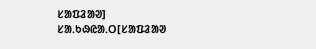ᱥᱟᱯᱲᱟᱣ]
ᱥᱟᱹᱠᱷᱭᱟᱹᱛ[ᱥᱟᱯᱲᱟᱣ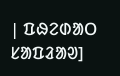| ᱯᱷᱮᱰᱟᱛ ᱥᱟᱯᱲᱟᱣ]